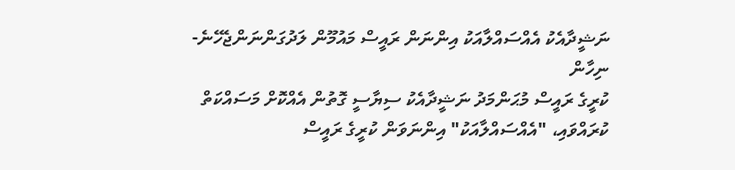ނަޝީދާއެކު އެއްސައްލާއަކު އިންނަން ރައީސް މައުމޫން ލަދުގަންނަންޖެހޭނެ- ނިހާން
ކުރީގެ ރައީސް މުޙަންމަދު ނަޝީދާއެކު ސިޔާސީ ގޮތުން އެއްކޮށް މަސައްކަތް ކުރައްވައި، "އެއްސައްލާއަކު" އިންނަވަން ކުރީގެ ރައީސް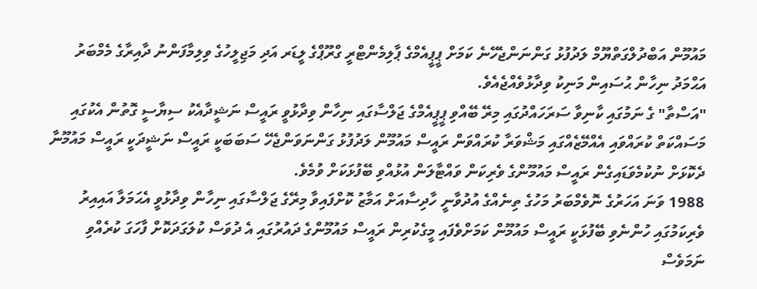މައުމޫން އަބްދުލްގަތްޔޫމް ލަދުފުޅު ގަންނަންޖެހޭނެ ކަމަށް ޕީޕީއެމްގެ ޕާލިމެންޓްރީ ގްރޫޕްގެ ލީޑަރ އަދި މަޖިލީހުގެ ވިލިމާފަންނު ދާއިރާގެ މެމްބަރު އަޙްމަދު ނިހާން ޙުސައިން މަނިކު ވިދާޅުވެއްޖެއެވެ.
"އަސްތާ" ގެ ނަމުގައި ކާނިވާ ސަރަހައްދުގައި މިރޭ ބޭއްވި ޕީޕީއެމްގެ ޖަލްސާގައި ނިހާން ވިދާޅުވީ ރައީސް ނަޝީދާއެކު ސިޔާސީ ގޮތުން އެކުގައި މަސައްކަތް ކުރައްވައި އެއްމޭޒެއްގައި މަޝްވަރާ ކުރައްވަން ރައީސް މައުމޫން ލަދުފުޅު ގަންނަވަންޖެހޭ ސަބަބަކީ ރައީސް ނަޝީދަކީ ރައީސް މައުމޫނާ ދެކޮޅަށް ނުކުމެވަޑައިގެން ރައީސް މައުމޫންގެ ވެރިކަން ވައްޓާލަން އުޅުއްވި ބޭފުޅަކަށް ވުމެވެ.
1988 ވަނަ އަހަރުގެ ނޮވެމްބަރު މަހުގެ ތިނެއްގެ އުދުވާނީ ހާދިސާއަށް އަމާޒު ކޮށްފައިވާ މިރޭގެ ޖަލްސާގައި ނިހާން ވިދާޅުވީ އެޙަމަލާ އައިއިރު ވެރިކަމުގައި ހުންނެވި ބޭފުޅަކީ ރައީސް މައުމޫން ކަމަށްވެފައި މީގެކުރިން ރައީސް މައުމޫންގެ ދައުރުގައި އެ ދުވަސް ކުލަގަދަކޮށް ފާހަގަ ކުރެއްވި ނަމަވެސް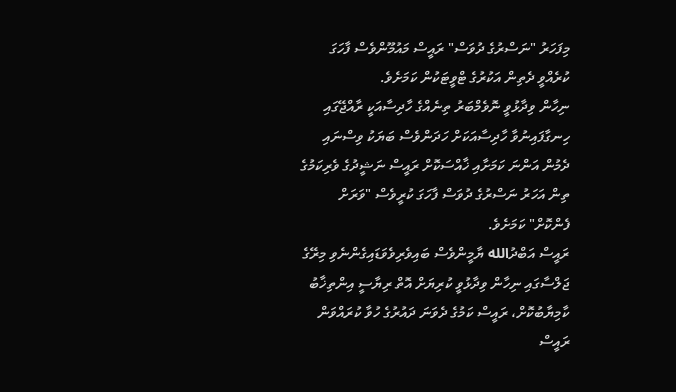މިފަހަރު "ނަސްރުގެ ދުވަސް" ރައީސް މައުމޫންވެސް ފާހަގަ ކުރެއްވީ ދެތިން އަކުރުގެ ޓްވީޓަކުން ކަމަށެވެ.
ނިހާން ވިދާޅުވީ ނޮވެމްބަރު ތިނެއްގެ ހާދިސާއަކީ ރާއްޖޭގައި ހިނގާފައިނުވާ ހާދިސާއަކަށް ހަދަންވެސް ބަޔަކު ވިސްނައި ދެމުން އަންނަ ކަމަށާއި ޚާއްސަކޮށް ރައީސް ނަޝީދުގެ ވެރިކަމުގެ ތިން އަހަރު ނަސްރުގެ ދުވަސް ފާހަގަ ކުރީވެސް "ވަރަށް ފެންކޮށް" ކަމަށެވެ.
ރައީސް އަބްދުالله ޔާމީންވެސް ބައިވެރިވެވަޑައިގެންނެވި މިރޭގެ ޖަލްސާގައި ނިހާން ވިދާޅުވީ ކުރިޔަށް އޮތް ރިޔާސީ އިންތިޚާބު ކާމިޔާބުކޮށް، ރައީސް ކަމުގެ ދެވަނަ ދައުރުގެ ހުވާ ކުރައްވަން ރައީސް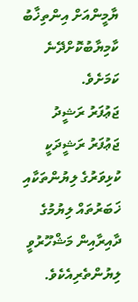ޔާމީންއަށް އިންތިޚާބު ކާމިޔާބުކޮށްދޭނެ ކަމަށެވެ.
ޖަޢުފަރު ރަޝީދު
ޖަޢުފަރު ރަޝީދަކީ ކުޅިވަރުގެ ލިޔުންތަކާއި ޚަބަރުތައް ލިޔުމުގެ ދާއިރާއިން މަޝްހޫރުވީ ލިޔުންތެރިއެކެވެ.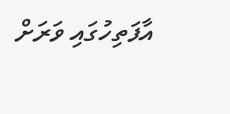އާފަތިހުގައި ވަރަށް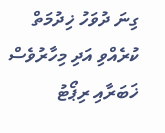ގިނަ ދުވަހު ޚިދުމަތް ކުރެއްވި އަދި މިހާރުވެސް ޚަބަރާއި ރިޕޯޓު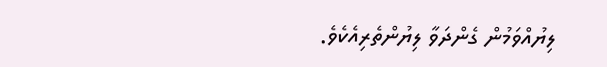ލިޔުއްވަމުން ގެންދަވާ ލިޔުންތެރިއެކެވެ.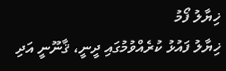ޚިޔާލު ފޯމު
ޚިޔާލު ފައުޅު ކުރެއްވުމުގައި ދީނީ، ޤާނޫނީ އަދި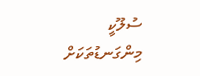ސުލޫކީ މިންގަނޑުތަކަށް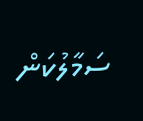ސަމާލުކަން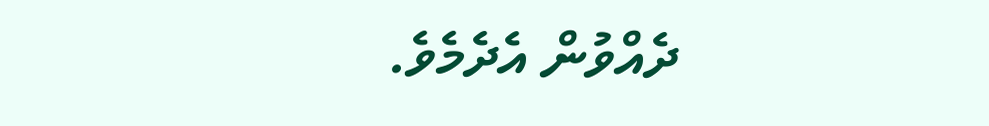ދެއްވުން އެދެމެވެ.